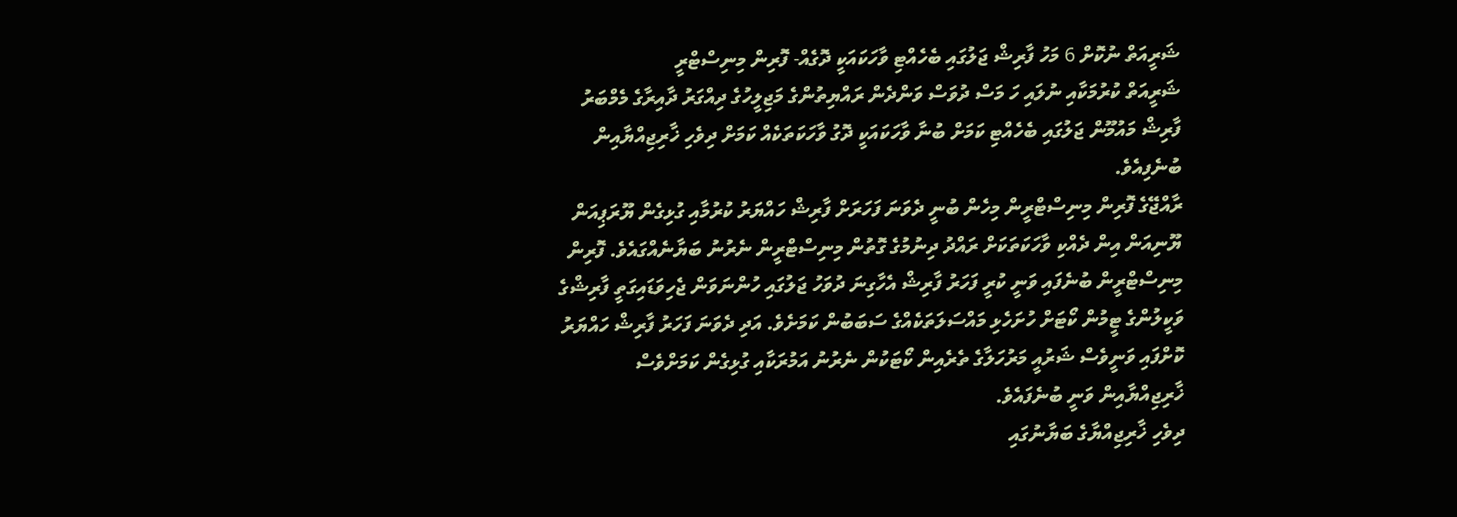ޝަރީއަތް ނުކޮށް 6 މަހު ފާރިޝް ޖަލުގައި ބެހެއްޓި ވާހަކައަކީ ދޮގެއް- ފޮރިން މިނިސްޓްރީ
ޝަރީއަތް ކުރުމަކާއި ނުލައި ހަ މަސް ދުވަސް ވަންދެން ރައްޔިތުންގެ މަޖިލީހުގެ ދިއްގަރު ދާއިރާގެ މެމްބަރު ފާރިޝް މައުމޫން ޖަލުގައި ބެހެއްޓި ކަމަށް ބުނާ ވާހަކައަކީ ދޮގު ވާހަކަތަކެއް ކަމަށް ދިވެހި ޚާރިޖިއްޔާއިން ބުނެފިއެވެ.
ރާއްޖޭގެ ފޮރިން މިނިސްޓްރީން މިހެން ބުނީ ދެވަނަ ފަހަރަށް ފާރިޝް ހައްޔަރު ކުރުމާއި ގުޅިގެން ޔޫރަޕިއަން ޔޫނިއަން އިން ދެއްކި ވާހަކަތަކަށް ރައްދު ދިނުމުގެ ގޮތުން މިނިސްޓްރީން ނެރުނު ބަޔާނެއްގައެވެ. ފޮރިން މިނިސްޓްރީން ބުނެފައި ވަނީ ކުރީ ފަހަރު ފާރިޝް އެހާގިނަ ދުވަހު ޖަލުގައި ހުންނަވަން ޖެހިވަޑައިގަތީ ފާރިޝްގެ ވަކީލުންގެ ޓީމުން ކޯޓަށް ހުށަހެޅި މައްސަލަތަކެއްގެ ސަބަބުން ކަމަށެވެ. އަދި ދެވަނަ ފަހަރު ފާރިޝް ހައްޔަރު ކޮށްފައި ވަނީވެސް ޝަރުއީ މަރުހަލާގެ ތެރެއިން ކޯޓަކުން ނެރުނު އަމުރަކާއި ގުޅިގެން ކަމަށްވެސް ޚާރިޖިއްޔާއިން ވަނީ ބުނެފައެވެ.
ދިވެހި ޚާރިޖިއްޔާގެ ބަޔާނުގައި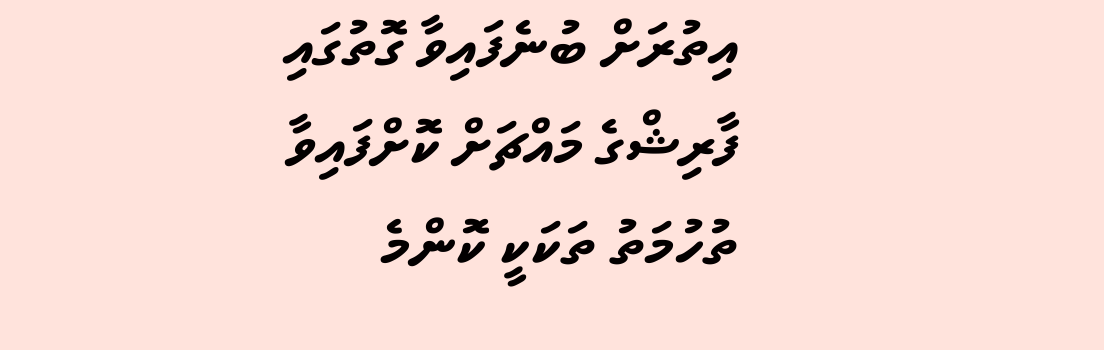އިތުރަށް ބުނެފައިވާ ގޮތުގައި ފާރިޝްގެ މައްޗަށް ކޮށްފައިވާ ތުހުމަތު ތަކަކީ ކޮންމެ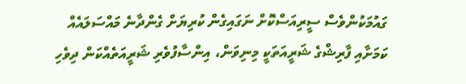ގައުމަކުންވެސް ސީރިއަސްކޮށް ނަގައިގެން ކުރިޔަށް ގެންދާނެ މައްސަލައެއް ކަމަށާއި ފާރިޝްގެ ޝަރީއަތަކީ މިނިވަން، އިންސާފުވެރި ޝަރީއަތެއްކަން ދިވެހި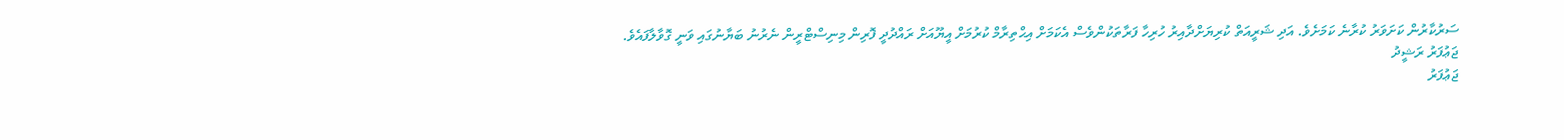ސަރުކާރުން ކަށަވަރު ކުރާނެ ކަމަށެވެ. އަދި ޝަރީއަތް ކުރިޔަށްދާއިރު ހުރިހާ ފަރާތަކުންވެސް އެކަމަށް އިޙްތިރާމް ކުރުމަށް އީޔޫއަށް ރައްދުދީ ފޮރިން މިނިސްޓްރީން ނެރުނު ބަޔާނުގައި ވަނީ ގޮވާލާފައެވެ.
ޖަޢުފަރު ރަޝީދު
ޖަޢުފަރު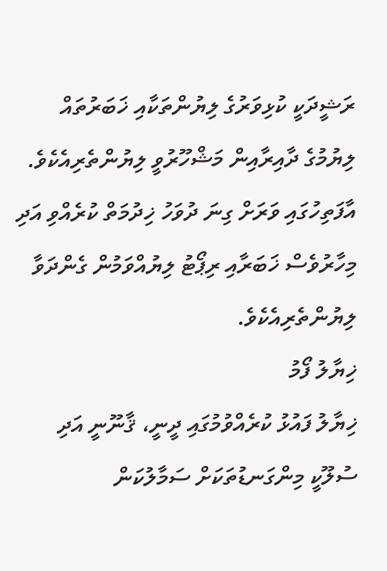ރަޝީދަކީ ކުޅިވަރުގެ ލިޔުންތަކާއި ޚަބަރުތައް ލިޔުމުގެ ދާއިރާއިން މަޝްހޫރުވީ ލިޔުންތެރިއެކެވެ. އާފަތިހުގައި ވަރަށް ގިނަ ދުވަހު ޚިދުމަތް ކުރެއްވި އަދި މިހާރުވެސް ޚަބަރާއި ރިޕޯޓު ލިޔުއްވަމުން ގެންދަވާ ލިޔުންތެރިއެކެވެ.
ޚިޔާލު ފޯމު
ޚިޔާލު ފައުޅު ކުރެއްވުމުގައި ދީނީ، ޤާނޫނީ އަދި ސުލޫކީ މިންގަނޑުތަކަށް ސަމާލުކަން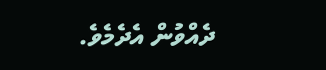ދެއްވުން އެދެމެވެ.